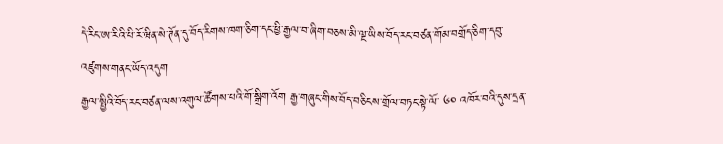དེ་རིང་ཨ་རིའི་པི་རོ་ཝིན་སེ་ཊོན་དུ་བོད་རིགས་ཁག་ཅིག་དང་ཕྱི་རྒྱལ་བ་ཞིག་བཅས་མི་ལྔ་ཡིས་བོད་རང་བཙན་གོམ་བགྲོད་ཅིག་དབུ་འཛུགས་གནང་ཡོད་འདུག
རྒྱལ་སྤྱིའི་བོད་རང་བཙན་ལས་འགུལ་ཚོགས་པའི་གོ་སྒྲིག་འོག རྒྱ་གཞུང་གིས་བོད་བཅིངས་གྲོལ་བཏང་སྟེ་ལོ་ ༦༠ འཁོར་བའི་དུས་དྲན་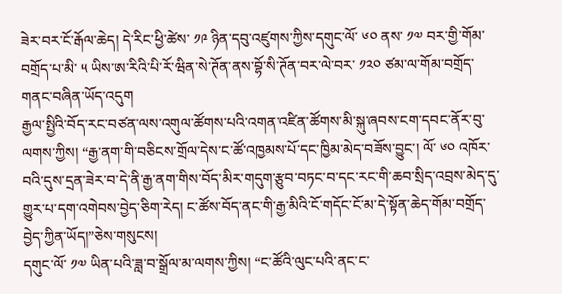ཟེར་བར་ངོ་རྒོལ་ཆེད། དེ་རིང་ཕྱི་ཚེས་ ༡༩ ཉིན་དབུ་འཛུགས་ཀྱིས་དགུང་ལོ་ ༦༠ ནས་ ༡༧ བར་གྱི་གོམ་བགྲོད་པ་མི་ ༥ ཡིས་ཨ་རིའི་པི་རོ་ཝིན་སེ་ཊོན་ནས་བྷོ་སི་ཊོན་བར་ལེ་བར་ ༡༢༠ ཙམ་ལ་གོམ་བགྲོད་གནང་བཞིན་ཡོད་འདུག
རྒྱལ་སྤྱིའི་བོད་རང་བཙན་ལས་འགུལ་ཚོགས་པའི་འགན་འཛིན་ཚོགས་མི་སྐུ་ཞབས་ངག་དབང་ནོར་བུ་ལགས་ཀྱིས། “རྒྱ་ནག་གི་བཅིངས་གྲོལ་དེས་ང་ཚོ་འཁྱམས་པོ་དང་ཁྱིམ་མེད་བཟོས་བྱུང་། ལོ་ ༦༠ འཁོར་བའི་དུས་དྲན་ཟེར་བ་དེ་ནི་རྒྱ་ནག་གིས་བོད་མིར་གདུག་རྩུབ་བཏང་བ་དང་རང་གི་ཆབ་སྲིད་འབྲས་མེད་དུ་གྱུར་པ་དག་འགེབས་བྱེད་ཅིག་རེད། ང་ཚོས་བོད་ནང་གི་རྒྱ་མིའི་ངོ་གདོང་ངོ་མ་དེ་སྟོན་ཆེད་གོམ་བགྲོད་བྱེད་ཀྱིན་ཡོད།”ཅེས་གསུངས།
དགུང་ལོ་ ༡༧ ཡིན་པའི་ཟླ་བ་སྒྲོལ་མ་ལགས་ཀྱིས། “ང་ཚོའི་ལུང་པའི་ནང་ང་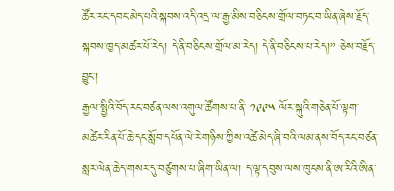ཚོར་རང་དབང་མེད་པའི་སྐབས་འདི་འདྲ་ལ་རྒྱ་མིས་བཅིངས་གྲོལ་བཏང་བ་ཡིན་ཞེས་རྗོད་སྐབས་ཁྱད་མཚར་པོ་རེད། དེ་ནི་བཅིངས་གྲོལ་མ་རེད། དེ་ནི་བཅིངས་པ་རེད།” ཅེས་བརྗོད་བྱུང་།
རྒྱལ་སྤྱིའི་བོད་རང་བཙན་ལས་འགུལ་ཚོགས་པ་ནི་ ༡༩༩༥ ལོར་སྐུའི་གཅེན་པོ་ལྟག་མཚེར་རིན་པོ་ཆེ་དང་སློབ་དཔོན་ལེ་རེ་གཉིས་ཀྱིས་འཚེ་མེད་ཞི་བའི་ལམ་ནས་བོད་རང་བཙན་སླར་ལེན་ཆེད་གསར་དུ་བཙུགས་པ་ཞིག་ཡིན་ལ། ད་ལྟ་དབུས་ལས་ཁུངས་ནི་ཨ་རིའི་ཨིན་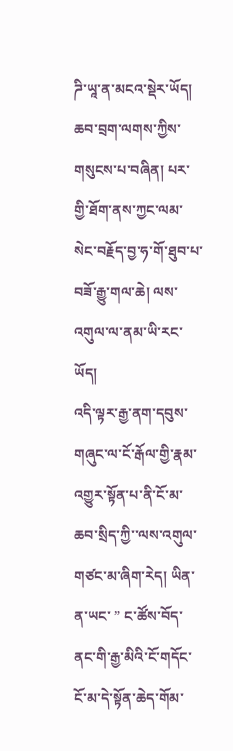ཌི་ཡཱ་ན་མངའ་སྡེར་ཡོད།
ཆབ་བྲག་ལགས་ཀྱིས་གསུངས་པ་བཞིན། པར་གྱི་ཐོག་ནས་ཀྱང་ལམ་སེང་བརྗོད་བྱ་ཧ་གོ་ཐུབ་པ་བཟོ་རྒྱུ་གལ་ཆེ། ལས་འགུལ་ལ་ནམ་ཡི་རང་ཡོད།
འདི་ལྟར་རྒྱ་ནག་དབུས་གཞུང་ལ་ངོ་རྒོལ་གྱི་རྣམ་འགྱུར་སྟོན་པ་ནི་ངོ་མ་ཆབ་སྲིད་ཀྱི་་ལས་འགུལ་གཙང་མ་ཞིག་རེད། ཡིན་ན་ཡང་ ” ང་ཚོས་བོད་ནང་གི་རྒྱ་མིའི་ངོ་གདོང་ངོ་མ་དེ་སྟོན་ཆེད་གོམ་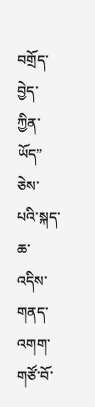བགྲོད་བྱེད་ཀྱིན་ཡོད” ཅེས་པའི་སྐད་ཆ་འདིས་གནད་འགག་གཙོ་བོ་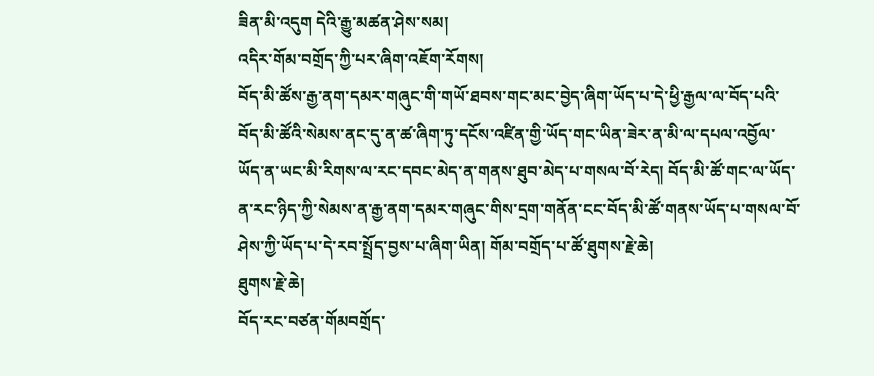ཟིན་མི་འདུག དེའི་རྒྱུ་མཚན་ཤེས་སམ།
འདིར་གོམ་བགྲོད་ཀྱི་པར་ཞིག་འཇོག་རོགས།
བོད་མི་ཚོས་རྒྱ་ནག་དམར་གཞུང་གི་གཡོ་ཐབས་གང་མང་བྱེད་ཞིག་ཡོད་པ་དེ་ཕྱི་རྒྱལ་ལ་བོད་པའི་བོད་མི་ཚོའི་སེམས་ནང་དུ་ན་ཚ་ཞིག་ཏུ་དངོས་འཛིན་གྱི་ཡོད་གང་ཡིན་ཟེར་ན་མི་ལ་དཔལ་འབྱོལ་ཡོད་ན་ཡང་མི་རིགས་ལ་རང་དབང་མེད་ན་གནས་ཐུབ་མེད་པ་གསལ་བོ་རེད། བོད་མི་ཚོ་གང་ལ་ཡོད་ན་རང་ཉིད་ཀྱི་སེམས་ན་རྒྱ་ནག་དམར་གཞུང་གིས་དྲག་གནོན་ངང་བོད་མི་ཚོ་གནས་ཡོད་པ་གསལ་བོ་ཤེས་ཀྱི་ཡོད་པ་དེ་རབ་སྤྲོད་བྱས་པ་ཞིག་ཡིན། གོམ་བགྲོད་པ་ཚོ་ཐུགས་རྗེ་ཆེ།
ཐུགས་རྗེ་ཆེ།
བོད་རང་བཙན་གོམབགྲོད་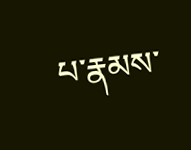པ་རྣམས་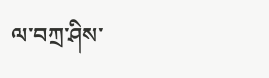ལ་བཀྲ་ཤིས་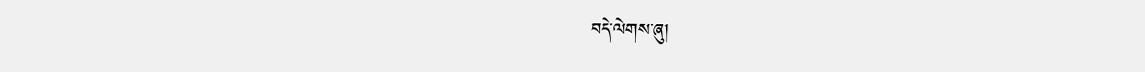བདེ་ལེགས་ཞུ།